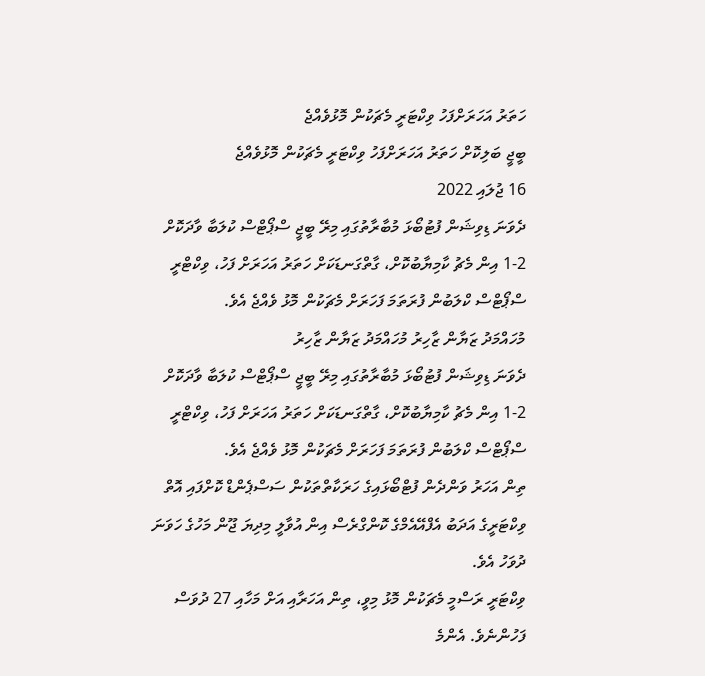ހަތަރު އަހަރަށްފަހު ވިކްޓަރީ މެޗަކުން މޮޅުވެއްޖެ
ބީޖީ ބަލިކޮށް ހަތަރު އަހަރަށްފަހު ވިކްޓަރީ މެޗަކުން މޮޅުވެއްޖެ
16 ޖުލައި 2022
ދެވަނަ ޑިވިޝަން ފުޓުބޯޅަ މުބާރާތުގައި މިރޭ ބީޖީ ސްޕޯޓްސް ކުލަބާ ވާދަކޮށް 2-1 އިން މެޗު ކާމިޔާބުކޮށް، ގާތްގަނޑަކަށް ހަތަރު އަހަރަށް ފަހު، ވިކްޓްރީ ސްޕޯޓްސް ކްލަބުން ފުރަތަމަ ފަހަރަށް މެޗަކުން މޮޅު ވެއްޖެ އެވެ.
މުހައްމަދު ޒަޔާން ޒާހިރު މުހައްމަދު ޒަޔާން ޒާހިރު
ދެވަނަ ޑިވިޝަން ފުޓުބޯޅަ މުބާރާތުގައި މިރޭ ބީޖީ ސްޕޯޓްސް ކުލަބާ ވާދަކޮށް 2-1 އިން މެޗު ކާމިޔާބުކޮށް، ގާތްގަނޑަކަށް ހަތަރު އަހަރަށް ފަހު، ވިކްޓްރީ ސްޕޯޓްސް ކްލަބުން ފުރަތަމަ ފަހަރަށް މެޗަކުން މޮޅު ވެއްޖެ އެވެ.
ތިން އަހަރު ވަންދެން ފުޓްބޯޅައިގެ ހަރަކާތްތަކުން ސަސްޕެންޑް ކޮށްފައި އޮތް ވިކްޓަރީގެ އަދަބު އެފްއޭއެމްގެ ކޮންގްރެސް އިން އުވާލީ މިދިޔަ ޖޫން މަހުގެ ހަވަނަ ދުވަހު އެވެ.
ވިކްޓަރީ ރަސްމީ މެޗަކުން މޮޅު މިވީ، ތިން އަހަރާއި އަށް މަހާއި 27 ދުވަސް ފަހުންނެވެ. އެންމެ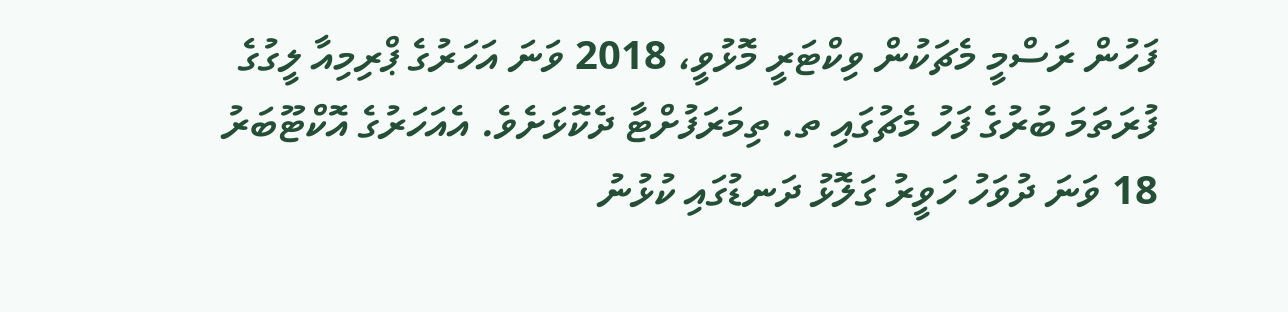ފަހުން ރަސްމީ މެޗަކުން ވިކްޓަރީ މޮޅުވީ، 2018 ވަނަ އަހަރުގެ ޕްރިމިއާ ލީގުގެ ފުރަތަމަ ބުރުގެ ފަހު މެޗުގައި ތ. ތިމަރަފުށްޓާ ދެކޮޅަށެވެ. އެއަހަރުގެ އޮކްޓޫބަރު 18 ވަނަ ދުވަހު ހަވީރު ގަލޮޅު ދަނޑުގައި ކުޅުނު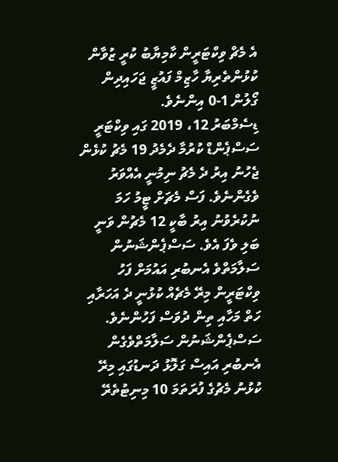އެ މެޗް ވިކްޓަރީން ކާމިޔާބު ކުރީ ޒުވާން ކުޅުންތެރިޔާ ހާޒިމް ފައުޒީ ޖަހައިދިން ގޯލުން 1-0 އިންނެވެ.
ޑިސެމްބަރު 12، 2019 ގައި ވިކްޓަރީ ސަސްޕެންޑް ކުރުމާ ދެމެދު 19 މެޗު ކުޅެން ޖެހުނު އިރު ދެ މެޗު ނިމުނީ އެއްވަރު ވެގެންނެވެ. ފަސް މެޗަށް ޓީމު ހަމަ ނުކުރެވުނު އިރު ބާކީ 12 މެޗުން ވަނީ ބަލި ވެފަ އެވެ. ސަސްޕެންޝަނުން ސަލާމަތްވެ އެނބުރި އައުމަށް ފަހު ވިކްޓަރީން މިރޭ މެޗެއް ކުޅުނީ ދެ އަހަރާއި ހަތް މަހާއި ތިން ދުވަސް ފަހުންނެވެ.
ސަސްޕެންޝަނުން ސަލާމަތްވެގެން އެނބުރި އައިސް ގަލޮޅު ދަނޑުގައި މިރޭ ކުޅުނު މެޗުގެ ފުރަތަމަ 10 މިނިޓުތެރޭ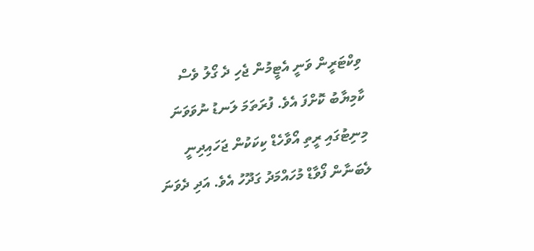ވިކްޓަރީން ވަނީ އެޓީމުން ޖެހި ދެ ގޯލު ވެސް ކާމިޔާބު ކޮށްފަ އެވެ. ފުރަތަމަ ލަނޑު ނުވަވަނަ މިނިޓުގައި ރީތި އޯވާހެޑް ކިކަކުން ޖަހައިދިނީ ލެބަނާން ފޯވާޑް މުހައްމަދު ގަދޫހު އެވެ. އަދި ދެވަނަ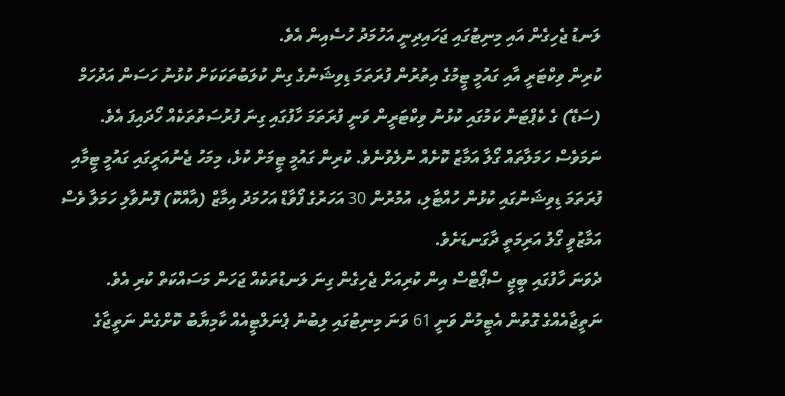ލަނޑު ޖެހިގެން އައި މިނިޓުގައި ޖަހައިދިނީ އަހުމަދު ހުސެއިން އެވެ.
ކުރިން ވިކްޓަރީ އާއި ގައުމީ ޓީމުގެ އިތުރުން ފުރަތަމަ ޑިވިޝަނުގެ ގިން ކުލަބުތަކަކަށް ކުޅުނު ހަސަން އަދުހަމް (ސަޑޭ) ގެ ކެޕްޓަން ކަމުގައި ކުޅުނު ވިކްޓަރީން ވަނީ ފުރަތަމަ ހާފުގައި ގިނަ ފުރުސަތުތަކެއް ހޯދައިފަ އެވެ. ނަމަވެސް ހަމަލާތައް ގޯލާ އަމާޒު ކޮށެއް ނުލެވުނެވެ. ކުރިން ގައުމީ ޓީމަށް ކުޅެ، މިމަހު ޖެނުއަރީގައި ގައުމީ ޓީމާއި ފުރަތަމަ ޑިވިޝަނުގައި ކުޅުން ހުއްޓާލި، އުމުރުން 30 އަހަރުގެ ފޯވާޑް އަހުމަދު އިމާޒް (އާއްކޮ) ފޮނުވާލި ހަމަލާ ވެސް އަމާޒުވީ ގޯލު އަރިމަތީ ދާގަނޑަށެވެ.
ދެވަނަ ހާފުގައި ބީޖީ ސްޕޯޓްސް އިން ކުރިއަށް ޖެހިގެން ގިނަ ލަނޑުތަކެއް ޖަހަން މަސައްކަތް ކުރި އެވެ. ނަތީޖާއެއްގެ ގޮތުން އެޓީމުން ވަނީ 61 ވަނަ މިނިޓުގައި ލިބުނު ޕެނަލްޓީއެއް ކާމިޔާބު ކޮށްގެން ނަތީޖާގެ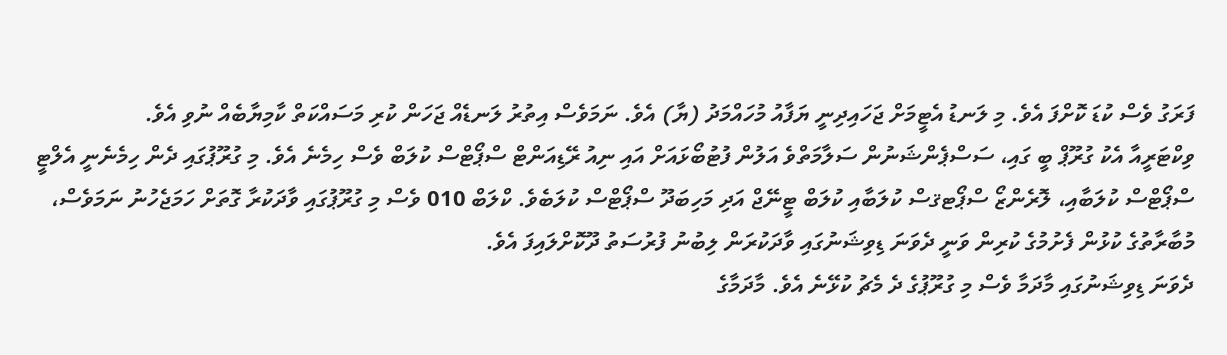ފަރަގު ވެސް ކުޑަ ކޮށްފަ އެވެ. މި ލަނޑު އެޓީމަށް ޖަހައިދިނީ ޔަފާއު މުހައްމަދު (ޔާ) އެވެ. ނަމަވެސް އިތުރު ލަނޑެއް ޖަހަން ކުރި މަސައްކަތް ކާމިޔާބެއް ނުވި އެވެ.
ވިކްޓަރީއާ އެކު ގުރޫޕް ބީ ގައި، ސަސްޕެންޝަނުން ސަލާމަތްވެ އަލުން ފުޓުބޯޅައަށް އައި ނިއު ރޭޑިއަންޓް ސްޕޯޓްސް ކުލަބް ވެސް ހިމެނެ އެވެ. މި ގުރޫޕުގައި ދެން ހިމެނެނީ އެލްޓީ ސްޕޯޓްސް ކުލަބާއި، ލޮރެންޒޯ ސްޕޯޓޤސް ކުލަބާއި ކުލަބް ޓީނޭޖް އަދި މަހިބަދޫ ސްޕޯޓްސް ކުލަބެވެ. ކްލަބް 010 ވެސް މި ގުރޫޕުގައި ވާދަކުރާ ގޮތަށް ހަމަޖެހުނު ނަމަވެސް، މުބާރާތުގެ ކުޅުން ފެށުމުގެ ކުރިން ވަނީ ދެވަނަ ޑިވިޝަނުގައި ވާދަކުރަން ލިބުނު ފުރުސަތު ދޫކޮށްލައިފަ އެވެ.
ދެވަނަ ޑިވިޝަނުގައި މާދަމާ ވެސް މި ގުރޫޕުގެ ދެ މެޗު ކުޅޭނެ އެވެ. މާދަމާގެ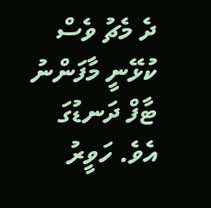ދެ މެޗު ވެސް ކުޅޭނީ މާފަންނު ޓާފް ދަނޑުގަ އެވެ. ހަވީރު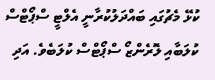ކުޅޭ މެޗުގައި ބައްދަލުކުރާނީ އެލްޓީ ސްޕޯޓްސް ކުލަބާއި ލޮރެންޒޯ ސްޕޯޓްސް ކުލަބެވެ. އަދި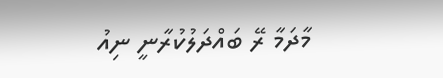މާދަމާ ރޭ ބައްދަލުކުރާނީ ނިއު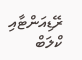ރޭޑިއަންޓާއި ކްލަބް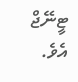ޓީނޭޖް އެވެ.